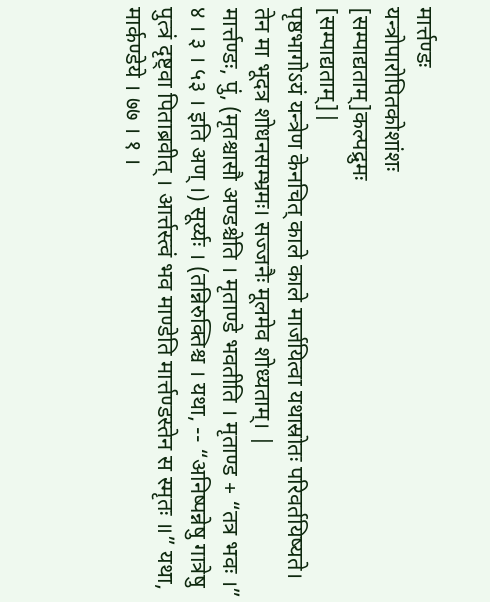मार्त्तण्डः
यन्त्रोपारोपितकोशांशः
[सम्पाद्यताम्]कल्पद्रुमः
[सम्पाद्यताम्]|
पृष्ठभागोऽयं यन्त्रेण केनचित् काले काले मार्जयित्वा यथास्रोतः परिवर्तयिष्यते। तेन मा भूदत्र शोधनसम्भ्रमः। सज्जनैः मूलमेव शोध्यताम्। |
मार्त्तण्डः, पुं, (मृतश्चासौ अण्डश्चेति । मृताण्डे भवतीति । मृताण्ड + “तत्र भवः ।” ४ । ३ । ५३ । इति अण् ।) सूर्य्यः । (तन्निरुक्तिश्च । यथा, -- “अनिष्पन्नेषु गात्रेषु पुत्त्रं दृष्ट्वा पिताब्रवीत् । आर्त्तस्त्वं भव माण्डेति मार्त्तण्डस्तेन स स्मृतः ॥” यथा, मार्कण्डेये । ७७ । १ ।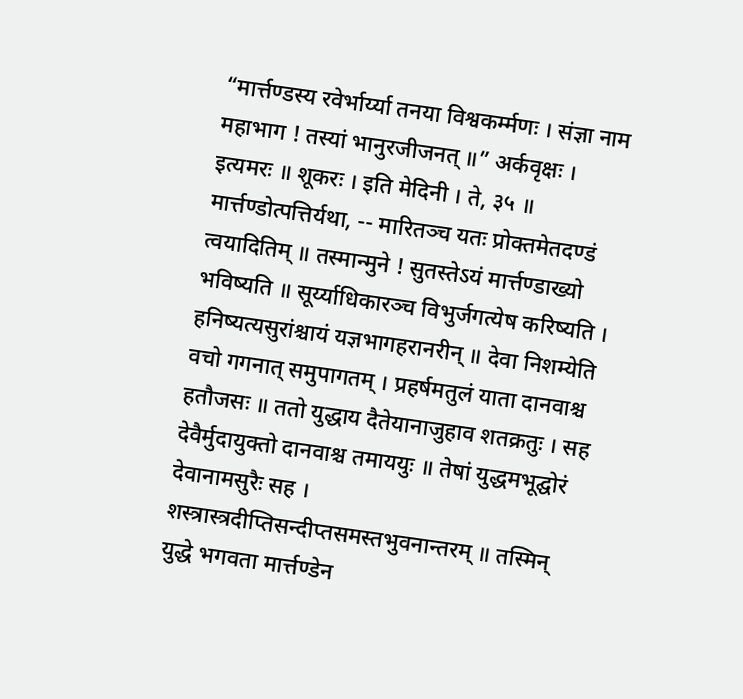“मार्त्तण्डस्य रवेर्भार्य्या तनया विश्वकर्म्मणः । संज्ञा नाम महाभाग ! तस्यां भानुरजीजनत् ॥” अर्कवृक्षः । इत्यमरः ॥ शूकरः । इति मेदिनी । ते, ३५ ॥ मार्त्तण्डोत्पत्तिर्यथा, -- मारितञ्च यतः प्रोक्तमेतदण्डं त्वयादितिम् ॥ तस्मान्मुने ! सुतस्तेऽयं मार्त्तण्डाख्यो भविष्यति ॥ सूर्य्याधिकारञ्च विभुर्जगत्येष करिष्यति । हनिष्यत्यसुरांश्चायं यज्ञभागहरानरीन् ॥ देवा निशम्येति वचो गगनात् समुपागतम् । प्रहर्षमतुलं याता दानवाश्च हतौजसः ॥ ततो युद्धाय दैतेयानाजुहाव शतक्रतुः । सह देवैर्मुदायुक्तो दानवाश्च तमाययुः ॥ तेषां युद्धमभूद्घोरं देवानामसुरैः सह । शस्त्रास्त्रदीप्तिसन्दीप्तसमस्तभुवनान्तरम् ॥ तस्मिन् युद्धे भगवता मार्त्तण्डेन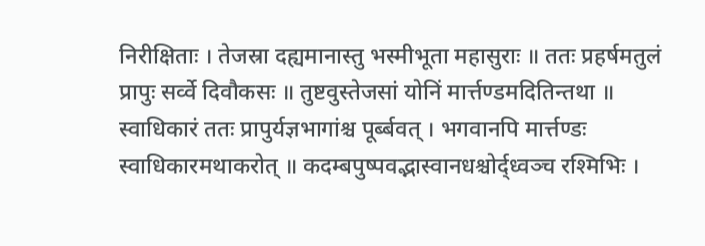निरीक्षिताः । तेजस्रा दह्यमानास्तु भस्मीभूता महासुराः ॥ ततः प्रहर्षमतुलं प्रापुः सर्व्वे दिवौकसः ॥ तुष्टवुस्तेजसां योनिं मार्त्तण्डमदितिन्तथा ॥ स्वाधिकारं ततः प्रापुर्यज्ञभागांश्च पूर्ब्बवत् । भगवानपि मार्त्तण्डः स्वाधिकारमथाकरोत् ॥ कदम्बपुष्पवद्भास्वानधश्चोर्द्ध्वञ्च रश्मिभिः ।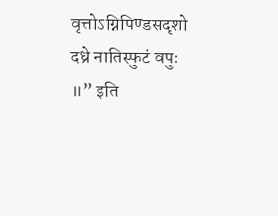वृत्तोऽग्निपिण्डसदृशो दध्रे नातिस्फुटं वपुः ॥” इति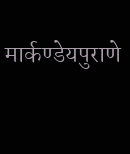मार्कण्डेयपुराणे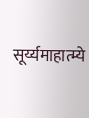सूर्य्यमाहात्म्ये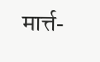मार्त्त-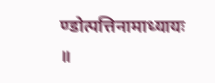ण्डोत्पत्तिनामाध्यायः ॥